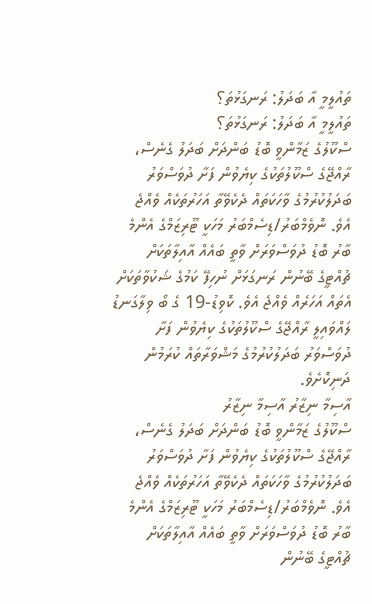ތައުލީމީ އާ ބަދަލު: ރަނގަޅުތަ؟
ތައުލީމީ އާ ބަދަލު: ރަނގަޅުތަ؟
ސްކޫލުގެ ޒަމާންވީ ބޮޑު ބަންދަށް ބަދަލު ގެނެސް، ރާއްޖޭގެ ސްކޫލުތަކުގެ ކިޔެވުން ފަށާ ދުވަސްވަރު ބަދަލުކުރުމުގެ ވާހަކަތައް ދެކެވޭތާ އަހަރުތަކެއް ވެއްޖެ އެވެ. ނޮވެމްބަރު/ޑިސެމްބަރު މަހަކީ ޓޫރިޒަމްގެ އެންމެ ބާރު ބޮޑު ދުވަސްވަރަށް ވާތީ ބައެއް އާއިލާތަކަށް ޗުއްޓީގެ ބޭނުން ރަނގަޅަށް ނުހިފޭ ކަމުގެ ޝަކުވާތަކަށް އެތައް އަހަރެއް ވެއްޖެ އެވެ. ކޮވިޑު-19 ގެ ބޯ ވިލާގަނޑު ލައްވައިލީ ރާއްޖޭގެ ސްކޫލުތަކުގެ ކިޔެވުން ފަށާ ދުވަސްވަރު ބަދަލުކުރުމުގެ މަޝްވަރާތައް ކުރަމުން ދަނިކޮށެވެ.
އާސިމާ ނިޒާރު އާސިމާ ނިޒާރު
ސްކޫލުގެ ޒަމާންވީ ބޮޑު ބަންދަށް ބަދަލު ގެނެސް، ރާއްޖޭގެ ސްކޫލުތަކުގެ ކިޔެވުން ފަށާ ދުވަސްވަރު ބަދަލުކުރުމުގެ ވާހަކަތައް ދެކެވޭތާ އަހަރުތަކެއް ވެއްޖެ އެވެ. ނޮވެމްބަރު/ޑިސެމްބަރު މަހަކީ ޓޫރިޒަމްގެ އެންމެ ބާރު ބޮޑު ދުވަސްވަރަށް ވާތީ ބައެއް އާއިލާތަކަށް ޗުއްޓީގެ ބޭނުން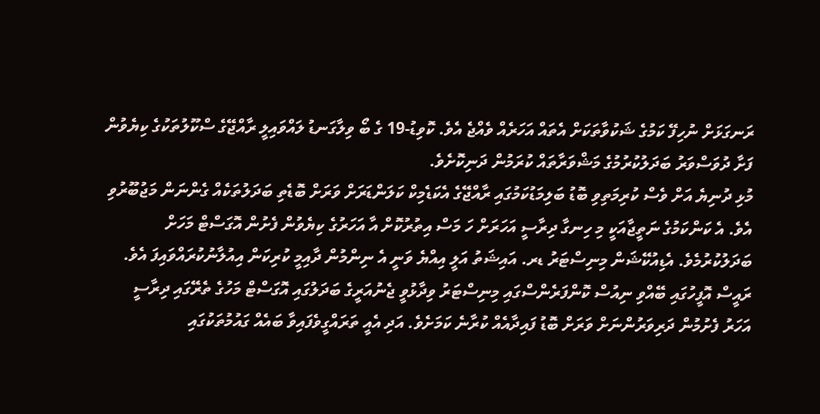ރަނގަޅަށް ނުހިފޭ ކަމުގެ ޝަކުވާތަކަށް އެތައް އަހަރެއް ވެއްޖެ އެވެ. ކޮވިޑު-19 ގެ ބޯ ވިލާގަނޑު ލައްވައިލީ ރާއްޖޭގެ ސްކޫލުތަކުގެ ކިޔެވުން ފަށާ ދުވަސްވަރު ބަދަލުކުރުމުގެ މަޝްވަރާތައް ކުރަމުން ދަނިކޮށެވެ.
މުޅި ދުނިޔެ އަށް ވެސް ކުރިމަތިވި ބޮޑު ބަލިމަޑުކަމުގައި ރާއްޖޭގެ އެކަޑެމިކް ކަލަންޑަރަށް ވަރަށް ބޮޑެތި ބަދަލުތަކެއް ގެންނަން މަޖުބޫރުވި އެވެ. އެ ކަންކަމުގެ ނަތީޖާއަކީ މި ހިނގާ ދިރާސީ އަހަރަށް ހަ މަސް އިތުރުކޮށް އާ އަހަރުގެ ކިޔެވުން ފެށުން އޮގަސްޓް މަހަށް ބަދަލުކުރުމެވެ. އެޑިއުކޭޝަން މިނިސްޓަރު ޑރ. އައިޝަތު އަލީ އިއްޔެ ވަނީ އެ ނިންމުން ދާއިމީ ކުރިކަން އިއުލާނުކުރައްވައިފަ އެވެ.
ރައީސް އޮފީހުގައި ބޭއްވި ނިއުސް ކޮންފަރެންސްގައި މިނިސްޓަރު ވިދާޅުވީ ޖެނުއަރީގެ ބަދަލުގައި އޮގަސްޓް މަހުގެ ތެރޭގައި ދިރާސީ އަހަރު ފެށުމުން ދަރިވަރުންނަށް ވަރަށް ބޮޑު ފައިދާއެއް ކުރާނެ ކަމަށެވެ. އަދި އެއީ ތަރައްގީވެފައިވާ ބައެއް ގައުމުތަކުގައި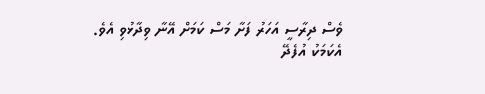ވެސް ދިރާސީ އަހަރު ފަށާ މަސް ކަމަށް އޭނާ ވިދާޅުވި އެވެ.
އެކަމަކު އުފެދޭ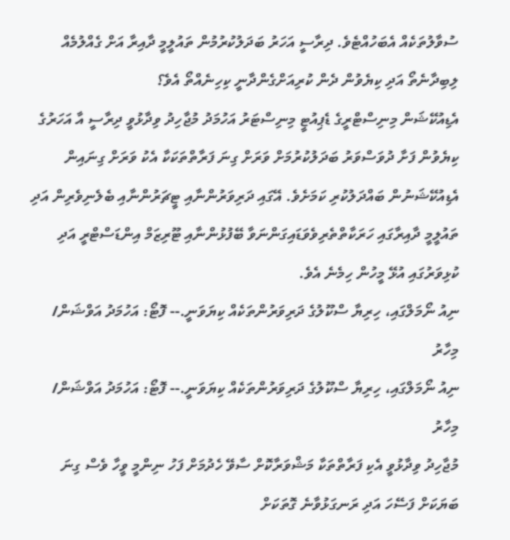ސުވާލުތަކެއް އެބަހުއްޓެވެ. ދިރާސީ އަހަރު ބަދަލުކުރުމުން ތައުލީމީ ދާއިރާ އަށް ގެއްލުމެއް ލިބިދާނެތޯ އަދި ކިޔެވުން ދެން ކުރިއަށްގެންދާނީ ކިހިނެއްތޯ އެވެ؟
އެޑިއުކޭޝަން މިނިސްޓްރީގެ ޑެޕިއުޓީ މިނިސްޓަރު އަހުމަދު މުޖާހިދު ވިދާޅުވީ ދިރާސީ އާ އަހަރުގެ ކިޔެވުން ފަށާ ދުވަސްވަރު ބަދަލުކުރުމަށް ވަރަށް ގިނަ ފަރާތްތަކަކާ އެކު ވަރަށް ގިނައިން އެޑިއުކޭޝަނުން ބައްދަލުކުރި ކަމަށެވެ. އޭގައި ދަރިވަރުންނާއި ޓީޗަރުންނާއި ބެލެނިވެރިން އަދި ތައުލީމީ ދާއިރާގައި ހަރަކާތްތެރިވެވަޑައިގަންނަވާ ބޭފުޅުންނާއި ޓޫރިޒަމް އިންޑަސްޓްރީ އަދި ކުޅިވަރުގައި އުޅޭ މީހުން ހިމެނެ އެވެ.
ނިއު ނޯމަލްގައި، ހިރިޔާ ސްކޫލުގެ ދަރިވަރުންތަކެއް ކިޔަވަނީ.-- ފޮޓޯ: އަހުމަދު އަވްޝަން/ މިހާރު
ނިއު ނޯމަލްގައި، ހިރިޔާ ސްކޫލުގެ ދަރިވަރުންތަކެއް ކިޔަވަނީ.-- ފޮޓޯ: އަހުމަދު އަވްޝަން/ މިހާރު
މުޖާހިދު ވިދާޅުވީ އެކި ފަރާތްތަކާ މަޝްވަރާކޮށް ސާވޭ ހެދުމަށް ފަހު ނިންމީ ވީހާ ވެސް ގިނަ ބަޔަކަށް ފަސޭހަ އަދި ރަނގަޅުވާނެ ގޮތަކަށް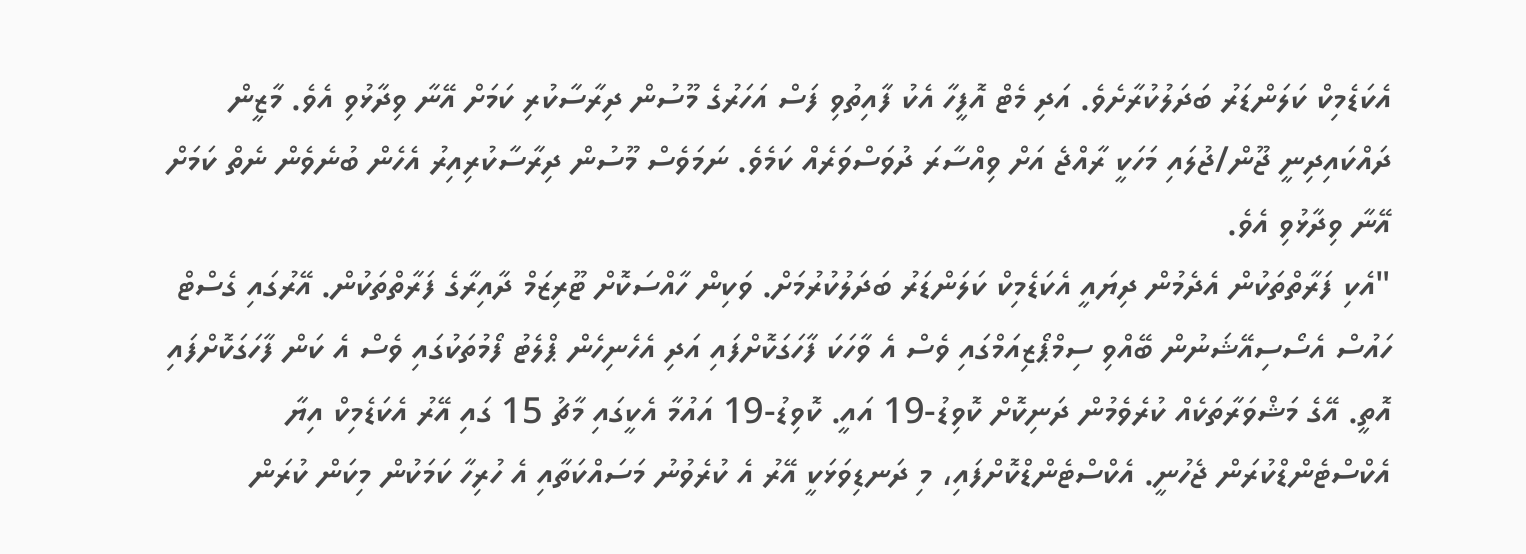އެކަޑެމިކް ކަލަންޑަރު ބަދަލުކުރާށެވެ. އަދި މެޓް އޮފީހާ އެކު ފާއިތުވި ފަސް އަހަރުގެ މޫސުން ދިރާސާކުރި ކަމަށް އޭނާ ވިދާޅުވި އެވެ. މާޒީން ދައްކައިދިނީ ޖޫން/ޖުލައި މަހަކީ ރާއްޖެ އަށް ވިއްސާރަ ދުވަސްވަރެއް ކަމެވެ. ނަމަވެސް މޫސުން ދިރާސާކުރިއިރު އެހެން ބުނެވެން ނެތް ކަމަށް އޭނާ ވިދާޅުވި އެވެ.
"އެކި ފަރާތްތަކުން އެދެމުން ދިޔައީ އެކަޑެމިކް ކަލަންޑަރު ބަދަލުކުރުމަށް. ވަކިން ހާއްސަކޮށް ޓޫރިޒަމް ދާއިރާގެ ފަރާތްތަކުން. އޭރުގައި ގެސްޓް ހައުސް އެސޯސިއޭޝަނުން ބޭއްވި ސިމްޕޯޒިއަމްގައި ވެސް އެ ވާހަކަ ފާހަގަކޮށްފައި އަދި އެހެނިހެން ޕްލެޓު ފޯމުތަކުގައި ވެސް އެ ކަން ފާހަގަކޮށްފައި އޮތީ. އޭގެ މަޝްވަރާތަކެއް ކުރެވެމުން ދަނިކޮށް ކޮވިޑު-19 އައީ. ކޮވިޑު-19 އައުމާ އެކީގައި މާޗު 15 ގައި އޭރު އެކަޑެމިކް އިޔާ އެކްސްޓެންޑްކުރަން ޖެހުނީ. އެކްސްޓެންޑްކޮށްފައި، މި ދަނޑިވަޅަކީ އޭރު އެ ކުރެވުނު މަސައްކަތާއި އެ ހުރިހާ ކަމަކުން މިކަން ކުރަން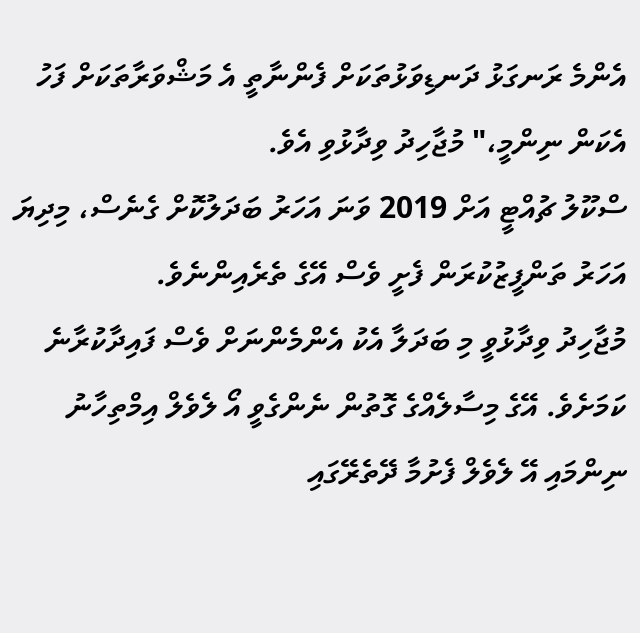އެންމެ ރަނގަޅު ދަނޑިވަޅުތަކަށް ފެންނާތީ އެ މަޝްވަރާތަކަށް ފަހު އެކަން ނިންމީ،" މުޖާހިދު ވިދާޅުވި އެވެ.
ސްކޫލު ޗުއްޓީ އަށް 2019 ވަނަ އަހަރު ބަދަލުކޮށް ގެނެސް، މިދިޔަ އަހަރު ތަންފީޒުކުރަން ފެށީ ވެސް އޭގެ ތެރެއިންނެވެ.
މުޖާހިދު ވިދާޅުވީ މި ބަދަލާ އެކު އެންމެންނަށް ވެސް ފައިދާކުރާނެ ކަމަށެވެ. އޭގެ މިސާލެއްގެ ގޮތުން ނެންގެވީ އޯ ލެވެލް އިމްތިހާނު ނިންމައި އޭ ލެވެލް ފެށުމާ ދޭތެރޭގައި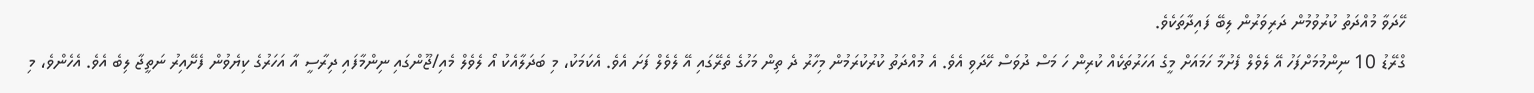ހޭދަވާ މުއްދަތު ކުރުވުމުން ދަރިވަރުން ލިބޭ ފައިދާތަކެވެ.
ގްރޭޑު 10 ނިންމުމަށްފަހު އޭ ލެވެލް ފެށުމާ ހަމައަށް މީގެ އަހަރުތަކެއް ކުރިން ހަ މަސް ދުވަސް ހޭދަވި އެވެ. އެ މުއްދަތު ކުރުކުރަމުން މިހާރު ދެ ތިން މަހުގެ ތެރޭގައި އޭ ލެވެލް ފަށަ އެވެ. އެކަމަކު، މި ބަދަލާއެކު އޯ ލެވެލް މެއި/ޖޫންގައި ނިންމާފައި ދިރާސީ އާ އަހަރުގެ ކިޔެވުން ފެށޭއިރު ނަތީޖާ ލިބެ އެވެ. އެހެންވެ، މި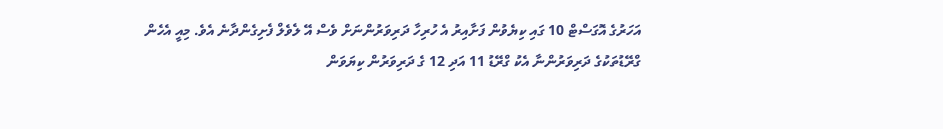އަހަރުގެ އޮގަސްޓް 10 ގައި ކިޔެވުން ފަށާއިރު އެ ހުރިހާ ދަރިވަރުންނަށް ވެސް އޭ ލެވެލް ފެށިގެންދާނެ އެވެ. މިއީ އެހެން ގްރޭޑުތަކުގެ ދަރިވަރުންނާ އެކު ގްރޭޑު 11 އަދި 12 ގެ ދަރިވަރުން ކިޔަވަން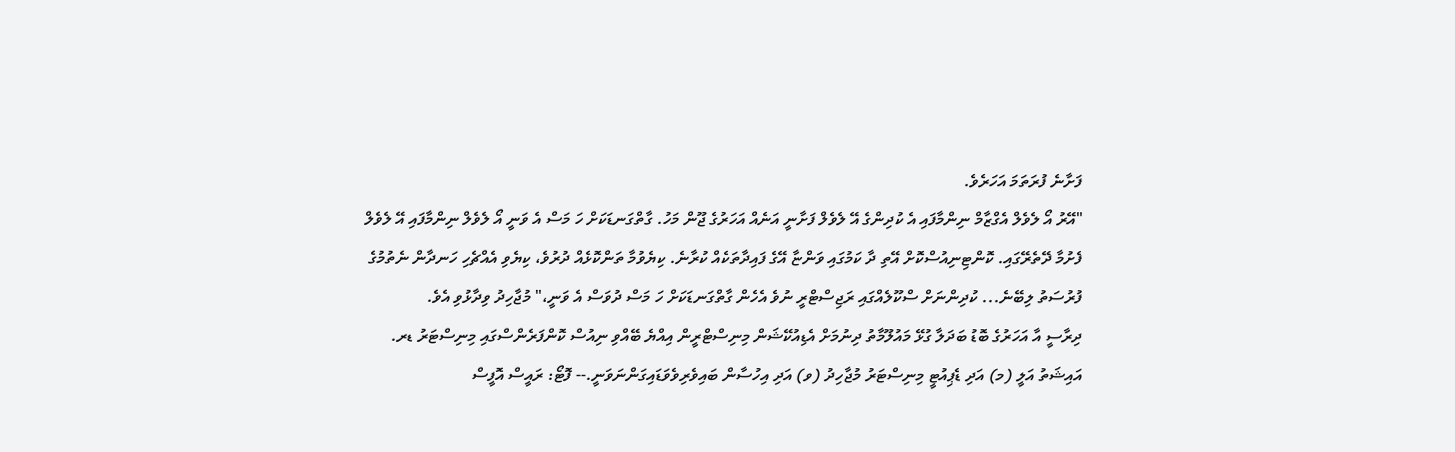ފަށާނެ ފުރަތަމަ އަހަރެވެ.
"އޭރު އޯ ލެވެލް އެގްޒާމް ނިންމާފައި އެ ކުދިންގެ އޭ ލެވެލް ފަށާނީ އަނެއް އަހަރުގެ ޖޫން މަހު. ގާތްގަނޑަކަށް ހަ މަސް އެ ވަނީ އޯ ލެވެލް ނިންމާފައި އޭ ލެވެލް ފެށުމާ ދޭތެރޭގައި. ކޮންޓިނިއުސްކޮށް އޭތި ދާ ކަމުގައި ވަންޏާ އޭގެ ފައިދާތަކެއް ކުރާނެ. ކިޔެވުމާ ތަންކޮޅެއް ދުރުވެ، ކިޔެވި އެއްޗެހި ހަނދާން ނެތުމުގެ ފުރުސަތު ލިބޭނެ... ކުދިންނަށް ސްކޫލެއްގައި ރަޖިސްޓްރީ ނުވެ އެހެން ގާތްގަނޑަކަށް ހަ މަސް ދުވަސް އެ ވަނީ،" މުޖާހިދު ވިދާޅުވި އެވެ.
ދިރާސީ އާ އަހަރުގެ ބޮޑު ބަދަލާ ގުޅޭ މައުލޫމާތު ދިނުމަށް އެޑިއުކޭޝަން މިނިސްޓްރީން އިއްޔެ ބޭއްވި ނިއުސް ކޮންފަރެންސްގައި މިނިސްޓަރު ޑރ. އައިޝަތު އަލީ (މ) އަދި ޑެޕިއުޓީ މިނިސްޓަރު މުޖާހިދު (ވ) އަދި އިހުސާން ބައިވެރިވެވަޑައިގަންނަވަނީ.-- ފޮޓޯ: ރައީސް އޮފީސް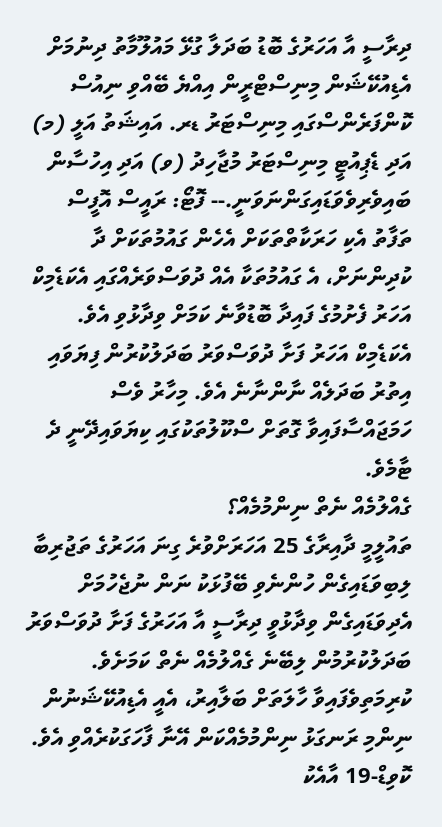ދިރާސީ އާ އަހަރުގެ ބޮޑު ބަދަލާ ގުޅޭ މައުލޫމާތު ދިނުމަށް އެޑިއުކޭޝަން މިނިސްޓްރީން އިއްޔެ ބޭއްވި ނިއުސް ކޮންފަރެންސްގައި މިނިސްޓަރު ޑރ. އައިޝަތު އަލީ (މ) އަދި ޑެޕިއުޓީ މިނިސްޓަރު މުޖާހިދު (ވ) އަދި އިހުސާން ބައިވެރިވެވަޑައިގަންނަވަނީ.-- ފޮޓޯ: ރައީސް އޮފީސް
ތަފާތު އެކި ހަރަކާތްތަކަށް އެހެން ގައުމުތަކަށް ދާ ކުދިންނަށް، އެ ގައުމުތަކާ އެއް ދުވަސްވަރެއްގައި އެކަޑެމިކް އަހަރު ފެށުމުގެ ފައިދާ ބޮޑުވާނެ ކަމަށް ވިދާޅުވި އެވެ.
އެކަޑެމިކް އަހަރު ފަށާ ދުވަސްވަރު ބަދަލުކުރުން ފިޔަވައި އިތުރު ބަދަލެއް ނާންނާނެ އެވެ. މިހާރު ވެސް ހަމަޖައްސާފައިވާ ގޮތަށް ސްކޫލުތަކުގައި ކިޔަވައިދޭނީ ދެ ޓާމެވެ.
ގެއްލުމެއް ނެތް ނިންމުމެއް؟
ތައުލީމީ ދާއިރާގެ 25 އަހަރަށްވުރެ ގިނަ އަހަރުގެ ތަޖުރިބާ ލިބިވަޑައިގެން ހުންނެވި ބޭފުޅަކު ނަން ނުޖެހުމަށް އެދިވަޑައިގެން ވިދާޅުވީ ދިރާސީ އާ އަހަރުގެ ފަށާ ދުވަސްވަރު ބަދަލުކުރުމުން ލިބޭނެ ގެއްލުމެއް ނެތް ކަމަށެވެ. ކުރިމަތިވެފައިވާ ހާލަތަށް ބަލާއިރު، އެއީ އެޑިއުކޭޝަނުން ނިންމި ރަނގަޅު ނިންމުމެއްކަން އޭނާ ފާހަގަކުރެއްވި އެވެ.
ކޮވިޑް-19 އާއެކު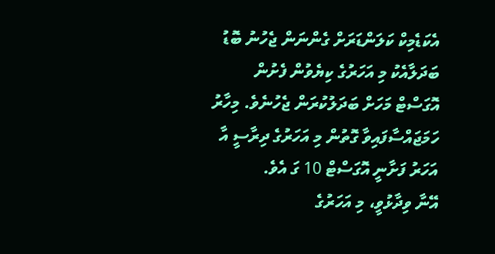އެކަޑެމިކް ކަލަންޑަރަށް ގެންނަން ޖެހުނު ބޮޑު ބަދަލާއެކު މި އަހަރުގެ ކިޔެވުން ފެށުން އޮގަސްޓް މަހަށް ބަދަލުކުރަން ޖެހުނެވެ. މިހާރު ހަމަޖައްސާފައިވާ ގޮތުން މި އަހަރުގެ ދިރާސީ އާ އަހަރު ފަށާނީ އޮގަސްޓް 10 ގަ އެވެ.
އޭނާ ވިދާޅުވީ، މި އަހަރުގެ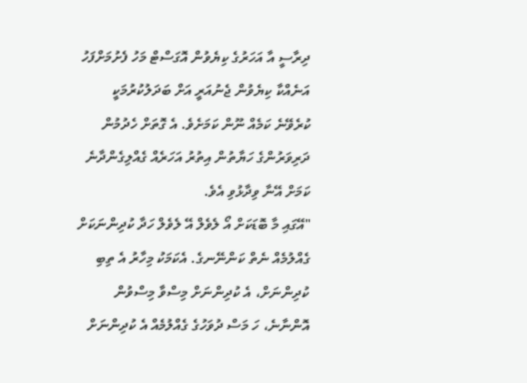ދިރާސީ އާ އަހަރުގެ ކިޔެވުން އޮގަސްޓް މަހު ފެށުމަށްފަހު އަނެއްކާ ކިޔެވުން ޖެނުއަރީ އަށް ބަދަލުކުރުމަކީ ކުރެވޭނެ ކަމެއް ނޫން ކަމަށެވެ. އެ ގޮތަށް ހެދުމުން ދަރިވަރުންގެ ހަޔާތުން އިތުރު އަހަރެއް ގެއްލިގެންދާނެ ކަމަށް އޭނާ ވިދާޅުވި އެވެ.
"އޭގައި މާ ބޮޑަކަށް އޯ ލެވެލް އޭ ލެވެލް ހަދާ ކުދިންނަކަށް ގެއްލުމެއް ނެތް ކަންނޭނގެ. އެކަމަކު މިހާރު އެ ތިބި ކުދިންނަށް، އެ ކުދިންނަށް މިސްވާ މިސްވުން އޮންނާނެ، ހަ މަސް ދުވަހުގެ ގެއްލުމެއް އެ ކުދިންނަށް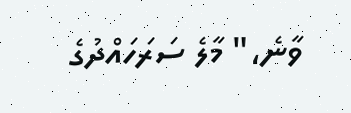ވާނެ،" މާލެ ސަރަހައްދުގެ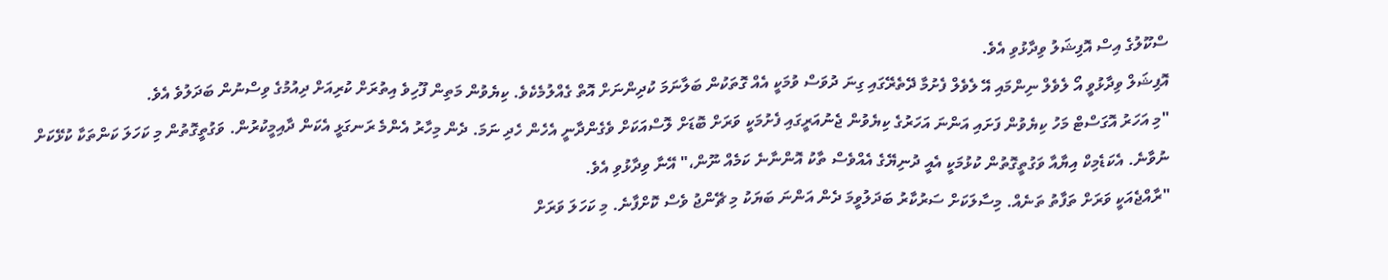ސްކޫލުގެ އިސް އޮފިޝަލު ވިދާޅުވި އެވެ.
އޮފިޝަލް ވިދާޅުވީ އޯ ލެވެލް ނިންމައި އޭ ލެވެލް ފެށުމާ ދޭތެރޭގައި ގިނަ ދުވަސް ވުމަކީ އެއް ގޮތަކުން ބަލާނަމަ ކުދިންނަށް އޮތް ގެއްލުމެކެވެ. ކިޔެވުން މަތިން ފޫހިވެ އިތުރަށް ކުރިއަށް ދިއުމުގެ ވިސްނުން ބަދަލުވެ އެވެ.
"މި އަހަރު އޮގަސްޓް މަހު ކިޔެވުން ފަށައި އަންނަ އަހަރުގެ ކިޔެވުން ޖެނުއަރީގައި ފެށުމަކީ ވަރަށް ބޮޑަށް ލޮސްއަކަށް ވެގެންދާނީ އެހެން ހެދި ނަމަ. ދެން މިހާރު އެންމެ ރަނގަޅީ އެކަން ދާއިމީކުރުން. ވަގުތީގޮތުން މި ކަހަލަ ކަންތަކާ ކުޅޭކަށް ނުވާނެ. އެކަޑެމިކް އިޔާއާ ވަގުތީގޮތުން ކުޅުމަކީ އެއީ ދުނިޔޭގެ އެއްވެސް ތާކު އޮންނާނެ ކަމެއް ނޫން،" އޭނާ ވިދާޅުވި އެވެ.
"ރާއްޖެއަކީ ވަރަށް ތަފާތު ތަނެއް. މިސާލަކަށް ސަރުކާރު ބަދަލުވީމަ ދެން އަންނަ ބަޔަކު މި ޗޭންޖު ވެސް ކޮށްފާނެ. މި ކަހަލަ ވަރަށް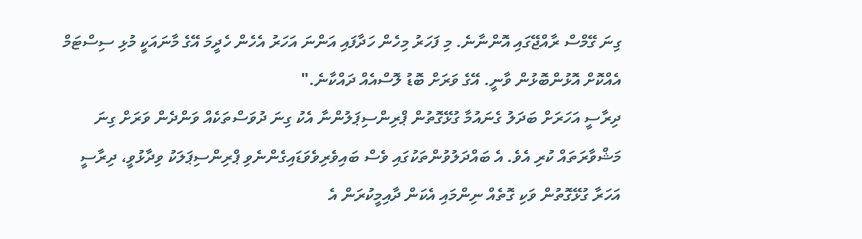ގިނަ ގޭމްސް ރާއްޖޭގައި އޮންނާނެ. މި ފަހަރު މިހެން ހަދާފައި އަންނަ އަހަރު އެހެން ހެދީމަ އޭގެ މާނައަކީ މުޅި ސިސްޓަމް އެއްކޮށް އޮޅުންބޮޅުން ވާނީ. އޭގެ ވަރަށް ބޮޑު ލޮސްއެއް ދައްކާނެ."
ދިރާސީ އަހަރަށް ބަދަލު ގެނައުމާ ގުޅޭގޮތުން ޕްރިންސިޕަލުންނާ އެކު ގިނަ ދުވަސްތަކެއް ވަންދެން ވަރަށް ގިނަ މަޝްވާރަތައް ކުރި އެވެ. އެ ބައްދަލުވުންތަކުގައި ވެސް ބައިވެރިވެވަޑައިގެންނެވި ޕްރިންސިޕަލަކު ވިދާޅުވީ، ދިރާސީ އަހަރާ ގުޅޭގޮތުން ވަކި ގޮތެއް ނިންމައި އެކަން ދާއިމީކުރަން އެ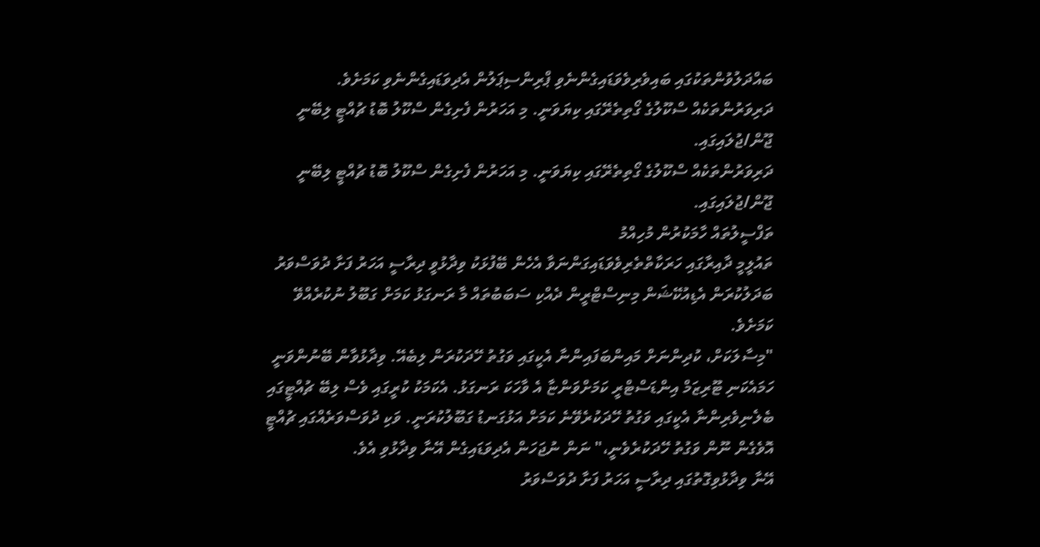ބައްދަލުވުންތަކުގައި ބައިވެރިވެވަޑައިގެންނެވި ޕްރިންސިޕަލުން އެދިވަޑައިގެންނެވި ކަމަށެވެ.
ދަރިވަރުންތަކެއް ސްކޫލުގެ ގޯތިތެރޭގައި ކިޔަވަނީ. މި އަހަރުން ފެށިގެން ސްކޫލު ބޮޑު ޗުއްޓީ ލިބޭނީ ޖޫން/ޖުލައިގައި.
ދަރިވަރުންތަކެއް ސްކޫލުގެ ގޯތިތެރޭގައި ކިޔަވަނީ. މި އަހަރުން ފެށިގެން ސްކޫލު ބޮޑު ޗުއްޓީ ލިބޭނީ ޖޫން/ޖުލައިގައި.
ތަފްސީލުތައް ހާމަކުރުން މުހިއްމު
ތައުލީމީ ދާއިރާގައި ހަރަކާތްތެރިވެވަޑައިގަންނަވާ އެހެން ބޭފުޅަކު ވިދާޅުވީ ދިރާސީ އަހަރު ފަށާ ދުވަސްވަރު ބަދަލުކުރަން އެޑިއުކޭޝަން މިނިސްޓްރީން ދެއްކި ސަބަބުތައް މާ ރަނގަޅު ކަމަށް ގަބޫލު ނުކުރެއްވޭ ކަމަށެވެ.
"މިސާލަކަށް، ކުދިންނަށް މައިންބަފައިންނާ އެކީގައި ވަގުތު ހޭދަކުރަން ލިބެއޭ. ވިދާޅުވާން ބޭނުންވަނީ ހަމައެކަނި ޓޫރިޒަމް އިންޑަސްޓްރީ ކަމަށްވަންޏާ އެ ވާހަކަ ރަނގަޅު. އެކަމަކު ކުރީގައި ވެސް ލިބޭ ޗުއްޓީގައި ބެލެނިވެރިންނާ އެކީގައި ވަގުތު ހޭދަކުރެވޭނެ ކަމަށް އަޅުގަނޑު ގަބޫލުކުރަނީ. ވަކި ދުވަސްވަރެއްގައި ޗުއްޓީ އޮވެގެން ނޫން ވަގުތު ހޭދަކުރެވެނީ،" ނަން ނުޖަހަން އެދިވަޑައިގެން އޭނާ ވިދާޅުވި އެވެ.
އޭނާ ވިދާޅުވިގޮތުގައި ދިރާސީ އަހަރު ފަށާ ދުވަސްވަރު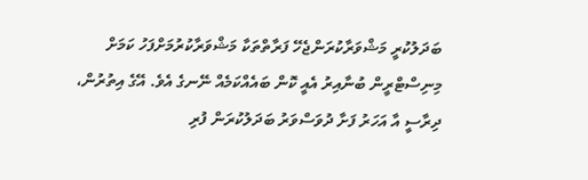ބަދަލުކުރީ މަޝްވަރާކުރަންޖެހޭ ފަރާތްތަކާ މަޝްވަރާކުރުމަށްފަހު ކަމަށް މިނިސްޓްރީން ބުނާއިރު އެއީ ކޮން ބައެއްކަމެއް ނޭނގެ އެވެ. އޭގެ އިތުރުން، ދިރާސީ އާ އަހަރު ފަށާ ދުވަސްވަރު ބަދަލުކުރަން ފުރި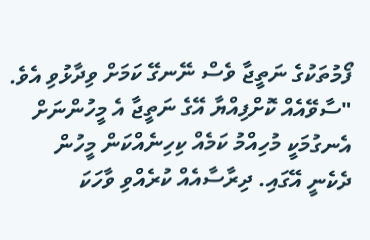ފޯމުތަކުގެ ނަތީޖާ ވެސް ނޭނގޭ ކަމަށް ވިދާޅުވި އެވެ.
"ސާވޭއެއް ކޮށްފިއްޔާ އޭގެ ނަތީޖާ އެ މީހުންނަށް އެނގުމަކީ މުހިއްމު ކަމެއް ކިހިނެއްކަން މީހުން ދެކެނީ އޭގައި. ދިރާސާއެއް ކުރެއްވި ވާހަކަ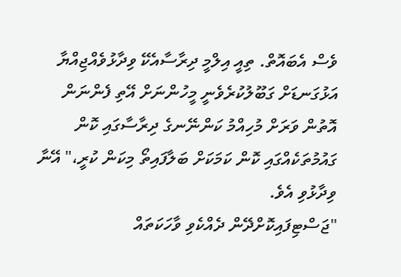ވެސް އެބައޮތް. ތިއީ އިލްމީ ދިރާސާއެކޭ ވިދާޅުވެއްޖިއްޔާ އަޅުގަނޑަށް ގަބޫލުކުރެވެނީ މީހުންނަށް އޭތި ފެންނަން އޮތުން ވަރަށް މުހިއްމު ކަންނޭނގެ ދިރާސާގައި ކޮން ގައުމުތަކެއްގައި ކޮން ކަމަކަށް ބަލާފައިތޯ މިކަން ކުރީ،" އޭނާ ވިދާޅުވި އެވެ.
"ޖަސްޓިފައިކޮށްދޭން ދެއްކެވި ވާހަކަތައް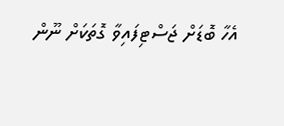އެހާ ބޮޑަށް ޖަސްޓިފައިވާ ގޮތަކަށް ނޫން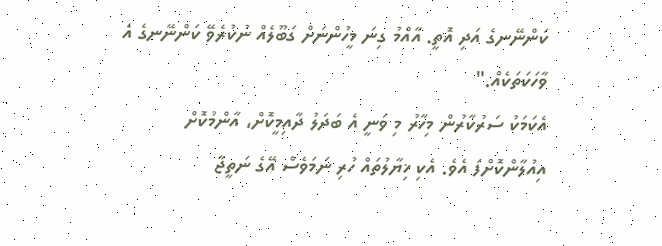ކަންނޭނގެ އަދި އޮތީ. އާއްމު ގިނަ މީހުންނަށް ގަބޫލެއް ނުކުރެވޭ ކަންނޭނގެ އެ ވާހަކަތަކެއް."
އެކަމަކު ސަރުކާރުން މިހާރު މި ވަނީ އެ ބަދަލު ދާއިމީކޮށް، އާންމުކޮށް އިއުލާންކޮށްފަ އެވެ. އެކި ޚިޔާލުތައް ހުރި ނަމަވެސް އޭގެ ނަތީޖާ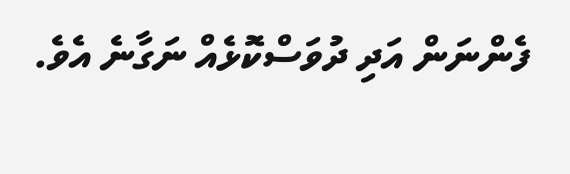ފެންނަން އަދި ދުވަސްކޮޅެއް ނަގާނެ އެވެ.